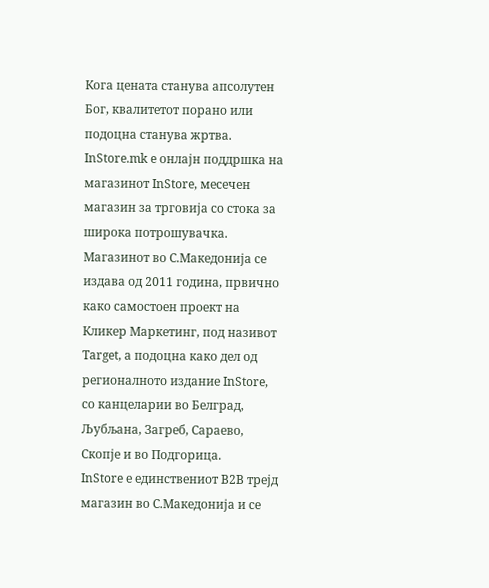Кога цената станува апсолутен Бог, квалитетот порано или подоцна станува жртва.
InStore.mk e онлајн поддршка на магазинот InStore, месечен магазин за трговија со стока за широка потрошувачка.
Магазинот во С.Македонија се издава од 2011 година, првично како самостоен проект на Кликер Маркетинг, под називот Target, а подоцна како дел од регионалното издание InStore, со канцеларии во Белград, Љубљана, Загреб, Сараево, Скопје и во Подгорица.
InStore е единствениот B2B трејд магазин во С.Македонија и се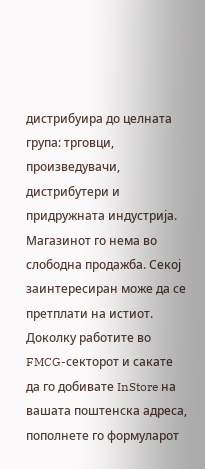дистрибуира до целната група: трговци, произведувачи, дистрибутери и придружната индустрија. Магазинот го нема во слободна продажба. Секој заинтересиран може да се претплати на истиот.
Доколку работите во FMCG-секторот и сакате да го добивате InStore на вашата поштенска адреса, пополнете го формуларот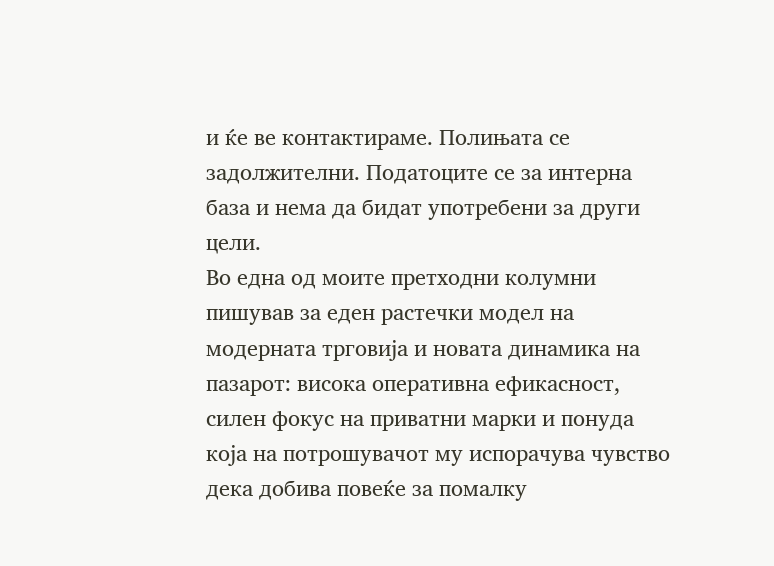и ќе ве контактираме. Полињата се задолжителни. Податоците се за интерна база и нема да бидат употребени за други цели.
Во една од моите претходни колумни пишував за еден растечки модел на модерната трговија и новата динамика на пазарот: висока оперативна ефикасност, силен фокус на приватни марки и понуда која на потрошувачот му испорачува чувство дека добива повеќе за помалку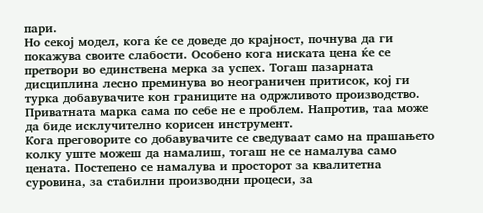пари.
Но секој модел, кога ќе се доведе до крајност, почнува да ги покажува своите слабости. Особено кога ниската цена ќе се претвори во единствена мерка за успех. Тогаш пазарната дисциплина лесно преминува во неограничен притисок, кој ги турка добавувачите кон границите на одржливото производство.
Приватната марка сама по себе не е проблем. Напротив, таа може да биде исклучително корисен инструмент.
Кога преговорите со добавувачите се сведуваат само на прашањето колку уште можеш да намалиш, тогаш не се намалува само цената. Постепено се намалува и просторот за квалитетна суровина, за стабилни производни процеси, за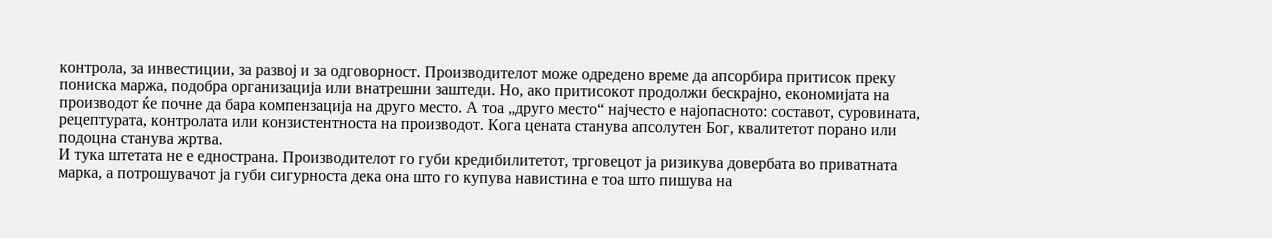контрола, за инвестиции, за развој и за одговорност. Производителот може одредено време да апсорбира притисок преку пониска маржа, подобра организација или внатрешни заштеди. Но, ако притисокот продолжи бескрајно, економијата на производот ќе почне да бара компензација на друго место. А тоа „друго место“ најчесто е најопасното: составот, суровината, рецептурата, контролата или конзистентноста на производот. Кога цената станува апсолутен Бог, квалитетот порано или подоцна станува жртва.
И тука штетата не е еднострана. Производителот го губи кредибилитетот, трговецот ја ризикува довербата во приватната марка, а потрошувачот ја губи сигурноста дека она што го купува навистина е тоа што пишува на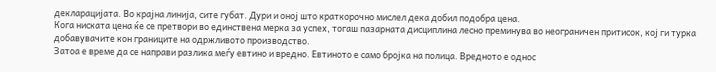декларацијата. Во крајна линија, сите губат. Дури и оној што краткорочно мислел дека добил подобра цена.
Кога ниската цена ќе се претвори во единствена мерка за успех, тогаш пазарната дисциплина лесно преминува во неограничен притисок, кој ги турка добавувачите кон границите на одржливото производство.
Затоа е време да се направи разлика меѓу евтино и вредно. Евтиното е само бројка на полица. Вредното е однос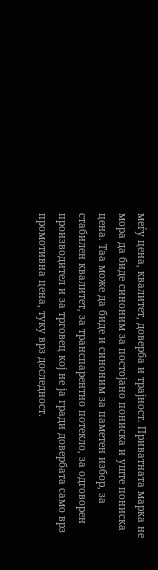меѓу цена, квалитет, доверба и трајност. Приватната марка не мора да биде синоним за постојано пониска и уште пониска цена. Таа може да биде и синоним за паметен избор, за стабилен квалитет, за транспарентно потекло, за одговорен производител и за трговец кој не ја гради довербата само врз промотивна цена, туку врз доследност.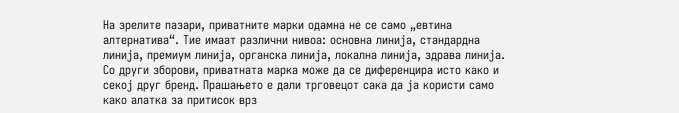На зрелите пазари, приватните марки одамна не се само „евтина алтернатива“. Тие имаат различни нивоа: основна линија, стандардна линија, премиум линија, органска линија, локална линија, здрава линија. Со други зборови, приватната марка може да се диференцира исто како и секој друг бренд. Прашањето е дали трговецот сака да ја користи само како алатка за притисок врз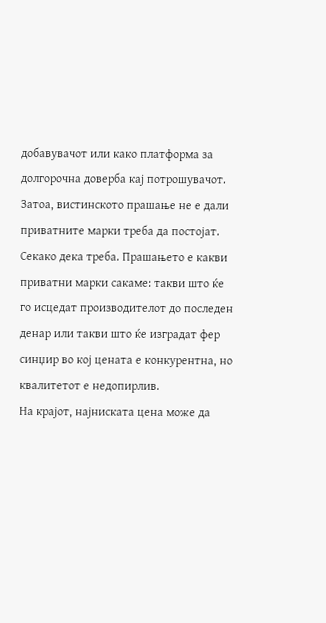добавувачот или како платформа за долгорочна доверба кај потрошувачот.
Затоа, вистинското прашање не е дали приватните марки треба да постојат. Секако дека треба. Прашањето е какви приватни марки сакаме: такви што ќе го исцедат производителот до последен денар или такви што ќе изградат фер синџир во кој цената е конкурентна, но квалитетот е недопирлив.
На крајот, најниската цена може да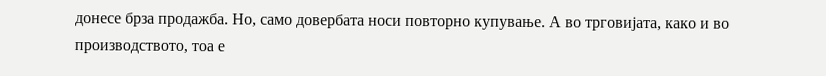донесе брза продажба. Но, само довербата носи повторно купување. А во трговијата, како и во производството, тоа е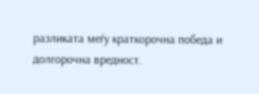разликата меѓу краткорочна победа и долгорочна вредност.